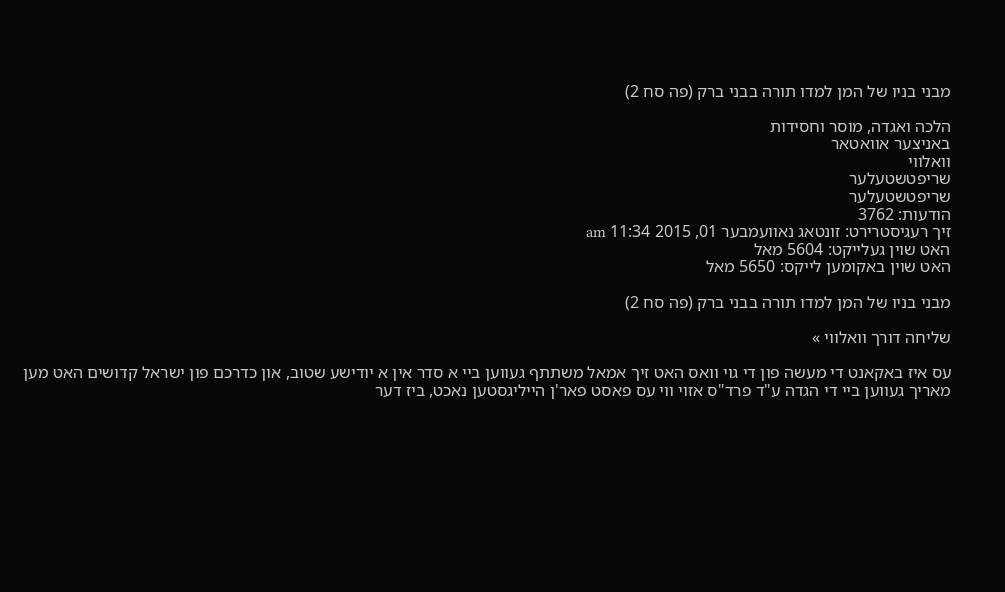מבני בניו של המן למדו תורה בבני ברק (פה סח 2)

הלכה ואגדה, מוסר וחסידות
באניצער אוואטאר
וואלווי
שריפטשטעלער
שריפטשטעלער
הודעות: 3762
זיך רעגיסטרירט: זונטאג נאוועמבער 01, 2015 11:34 am
האט שוין געלייקט: 5604 מאל
האט שוין באקומען לייקס: 5650 מאל

מבני בניו של המן למדו תורה בבני ברק (פה סח 2)

שליחה דורך וואלווי »

עס איז באקאנט די מעשה פון די גוי וואס האט זיך אמאל משתתף געווען ביי א סדר אין א יודישע שטוב, און כדרכם פון ישראל קדושים האט מען מאריך געווען ביי די הגדה ע"ד פרד"ס אזוי ווי עס פאסט פאר'ן הייליגסטען נאכט, ביז דער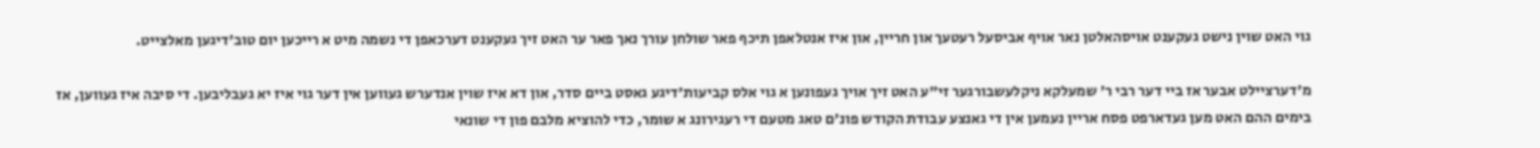גוי האט שוין נישט געקענט אויסהאלטן נאר אויף אביסעל רעטעך און חריין, און איז אנטלאפן תיכף פאר שולחן עורך נאך פאר ער האט זיך געקענט דערכאפן די נשמה מיט א רייכען יום טוב'דיגען מאלצייט.

מ'דערציילט אבער אז ביי דער רבי ר' שמעלקא ניקלעשבורגער זי"ע האט זיך אויך געפונען א גוי אלס קביעות'דיגע גאסט ביים סדר, און דא איז שוין אנדערש געווען אין דער גוי איז יא געבליבען. די סיבה איז געווען, אז בימים ההם האט מען געדארפט פסח אריין נעמען אין די גאנצע עבודת הקודש פונ'ם טאג מטעם די רעגירונג א שומר, כדי להוציא מלבם פון די שונאי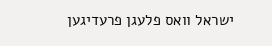ישראל וואס פלעגן פרעדיגען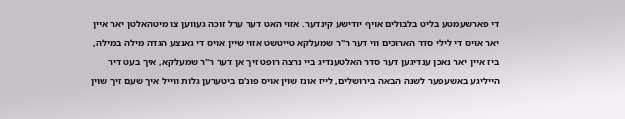די פארשעמטע בליט בלבולים אויף יודישע קינדער. אזוי האט דער ערל זוכה געווען צו מיטהאלטן יאר איין יאר אויס די לילי סדר הארוכים ווי דער ר"ר שמעלקא טייטשט אזוי שיין אויס די גאנצע הגדה מילה במילה, ביז איין יאר נאכן ענדיגען דער סדר האלטענדיג ביי נרצה רופט זיך אן דער ר"ר שמעלקא, איך בעט דיר הייליגע באשעפער לשנה הבאה בירושלים, לייז אונז שוין אויס פונ'ם ביטערען גלות ווייל איך שעם זיך שוין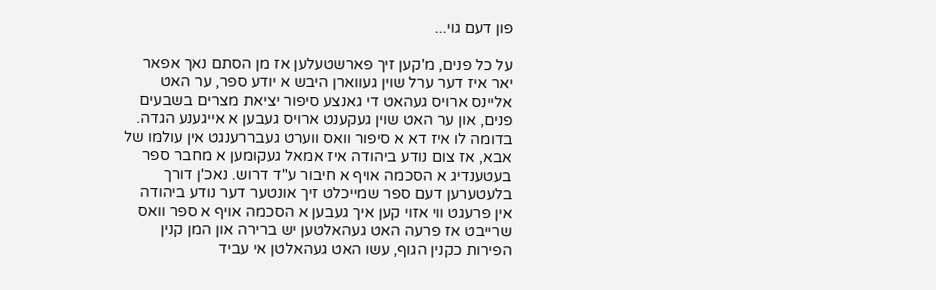פון דעם גוי...

על כל פנים, מ'קען זיך פארשטעלען אז מן הסתם נאך אפאר יאר איז דער ערל שוין געווארן היבש א יודע ספר, ער האט אליינס ארויס געהאט די גאנצע סיפור יציאת מצרים בשבעים פנים, און ער האט שוין געקענט ארויס געבען א אייגענע הגדה. בדומה לו איז דא א סיפור וואס ווערט געבררענגט אין עולמו של אבא, אז צום נודע ביהודה איז אמאל געקומען א מחבר ספר בעטענדיג א הסכמה אויף א חיבור ע"ד דרוש. נאכ'ן דורך בלעטערען דעם ספר שמייכלט זיך אונטער דער נודע ביהודה אין פרעגט ווי אזוי קען איך געבען א הסכמה אויף א ספר וואס שרייבט אז פרעה האט געהאלטען יש ברירה און המן קנין הפירות כקנין הגוף, עשו האט געהאלטן אי עביד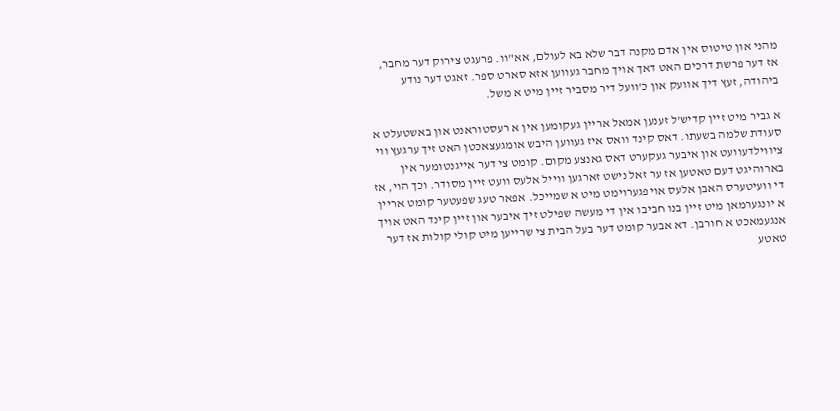מהני און טיטוס אין אדם מקנה דבר שלא בא לעולם, אא"וו. פרעגט צירוק דער מחבר, אז דער פרשת דרכים האט דאך אויך מחבר געווען אזא סארט ספר. זאגט דער נודע ביהודה, זעץ דיך אוועק און כ'וועל דיר מסביר זיין מיט א משל.

א גביר מיט זיין קדיש'ל זענען אמאל אריין געקומען אין א רעסטוראנט און באשטעלט א סעודת שלמה בשעתו. דאס קינד וואס איז געווען היבש אומגעצאכטן האט זיך ערגעץ ווי ציווילדעוועט און איבער געקערט דאס גאנצע מקום. קומט צי דער אייגנטומער אין בארוהיגט דעם טאטען אז ער זאל נישט זארגען ווייל אלעס וועט זיין מסודר. וכך הוי, אז די וועיטערס האבן אלעס אויפגערוימט מיט א שמייכל. אפאר טעג שפעטער קומט אריין א יונגערמאן מיט זיין בנו חביבו אין די מעשה שפילט זיך איבער און זיין קינד האט אויך אנגעמאכט א חורבן. דא אבער קומט דער בעל הבית צי שרייען מיט קולי קולות אז דער טאטע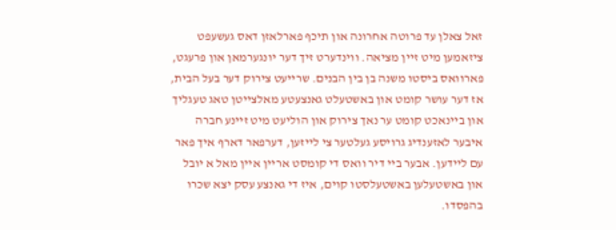זאל צאלן עד פרוטה אחרונה און תיכף פארלאזן דאס געשעפט ציזאמען מיט זיין מציאה. ווינדערט זיך דער יונגערמאן און פרעגט, פארוואס ביסטו משנה בן בין הבנים. שרייעט צירוק דער בעל הבית, אז דער עושר קומט און באשטעלט גאנצעטע מאלצייטן טאג טעגליך און ביינאכט קומט ער נאך צירוק און הוליעט מיט זיינע חברה איבער לאזענדיג גרויסע געלטער צי לייזען, דערפאר דארף איך פאר עם ליידען. אבער ביי דיר וואס די קומסט אריין איין מאל א יובל און באשטעלען באשטעלסטו קוים, איז די גאנצע עסק יצא שכרו בהפסדו.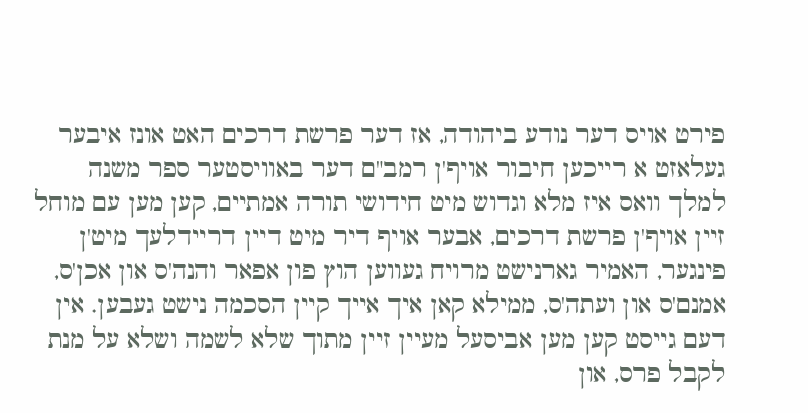פירט אויס דער נודע ביהודה, אז דער פרשת דרכים האט אונז איבער געלאזט א רייכען חיבור אויף'ן רמב"ם דער באוויסטער ספר משנה למלך וואס איז מלא וגדוש מיט חידושי תורה אמתיים, קען מען עם מוחל זיין אויף'ן פרשת דרכים, אבער אויף דיר מיט דיין דריידלעך מיט'ן פינגער, האמיר גארנישט מרויח געווען הוץ פון אפאר והנה'ס און אכן'ס, אמנם'ס און ועתה'ס, ממילא קאן איך אייך קיין הסכמה נישט געבען. אין דעם גייסט קען מען אביסעל מעיין זיין מתוך שלא לשמה ושלא על מנת לקבל פרס, און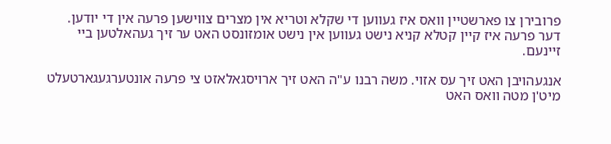פרובירן צו פארשטיין וואס איז געווען די שקלא וטריא אין מצרים צווישען פרעה אין די יודען. דער פרעה איז קיין קטלא קניא נישט געווען אין נישט אומזונסט האט ער זיך געהאלטען ביי זיינעם.

אנגעהויבן האט זיך עס אזוי. משה רבנו ע"ה האט זיך ארויסגאלאזט צי פרעה אונטערגעגארטעלט מיט'ן מטה וואס האט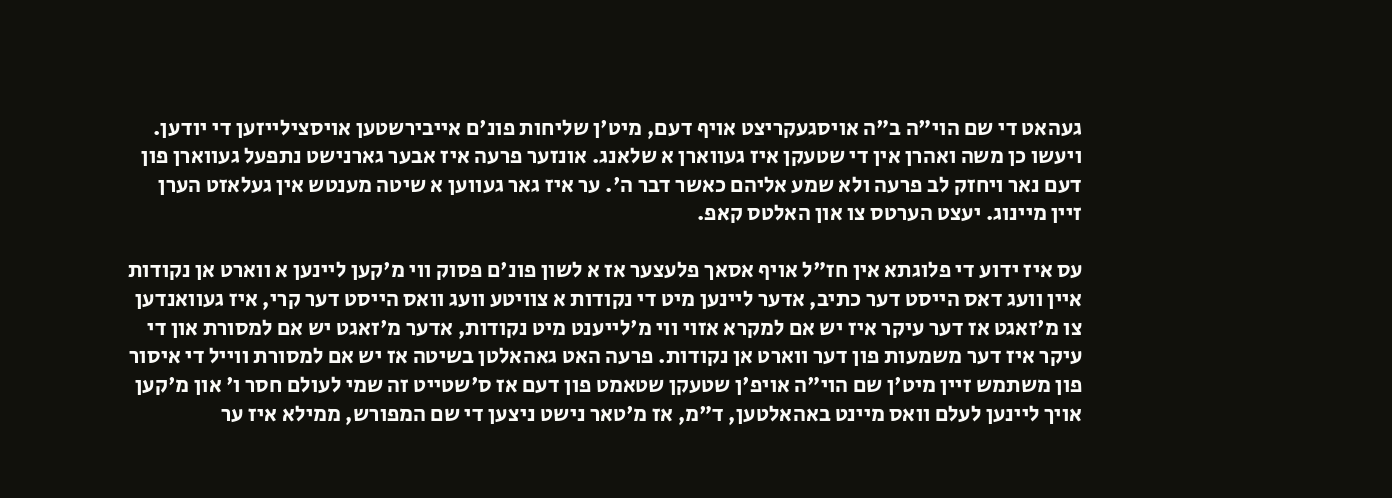געהאט די שם הוי"ה ב"ה אויסגעקריצט אויף דעם, מיט'ן שליחות פונ'ם אייבירשטען אויסצילייזען די יודען. ויעשו כן משה ואהרן אין די שטעקן איז געווארן א שלאנג. אונזער פרעה איז אבער גארנישט נתפעל געווארן פון דעם נאר ויחזק לב פרעה ולא שמע אליהם כאשר דבר ה'. ער איז גאר געווען א שיטה מענטש אין געלאזט הערן זיין מיינוג. יעצט הערטס צו און האלטס קאפ.

עס איז ידוע די פלוגתא אין חז"ל אויף אסאך פלעצער אז א לשון פונ'ם פסוק ווי מ'קען ליינען א ווארט אן נקודות איין וועג דאס הייסט דער כתיב, אדער ליינען מיט די נקודות א צוויטע וועג וואס הייסט דער קרי, איז געוואנדען צו מ'זאגט אז דער עיקר איז יש אם למקרא אזוי ווי מ'לייענט מיט נקודות, אדער מ'זאגט יש אם למסורת און די עיקר איז דער משמעות פון דער ווארט אן נקודות. פרעה האט גאהאלטן בשיטה אז יש אם למסורת ווייל די איסור פון משתמש זיין מיט'ן שם הוי"ה אויפ'ן שטעקן שטאמט פון דעם אז ס'שטייט זה שמי לעולם חסר ו' און מ'קען אויך ליינען לעלם וואס מיינט באהאלטען, ד"מ, אז מ'טאר נישט ניצען די שם המפורש, ממילא איז ער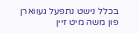בכלל נישט נתפעל געווארן פון משה מיט זיין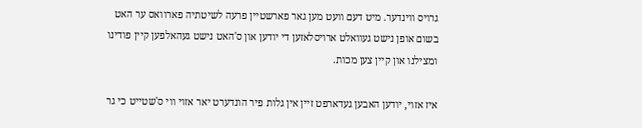גרויס ווינדער. מיט דעם וועט מען גאר פארשטיין פרעה לשיטתיה פארוואס ער האט בשום אופן נישט געוואלט ארויסלאזען די יודען און ס'האט נישט געהאלפען קיין פודינו ומצילנו און קיין צען מכות.

איז אזוי, יודען האבען געדארפט זיין אין גלות פיר הונדערט יאר אזוי ווי ס'שטייט כי גר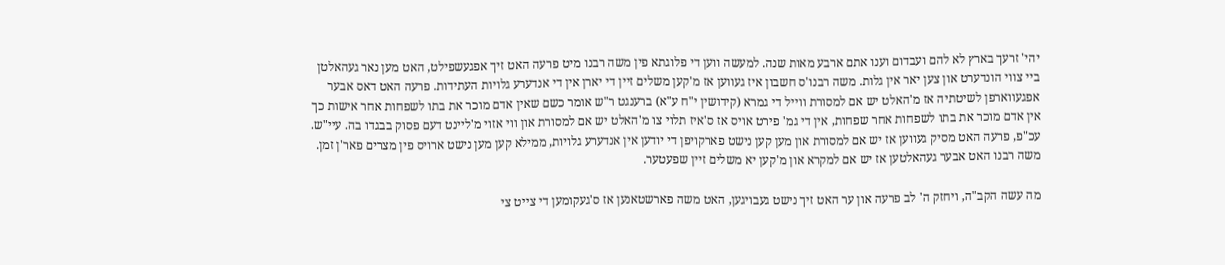יהי' זרעך בארץ לא להם ועבדום וענו אתם ארבע מאות שנה. למעשה ווען די פלוגתא פין משה רבנו מיט פרעה האט זיך אפגעשפילט, האט מען נאר געהאלטן ביי צווי הונדערט און צען יאר אין גלות. משה רבנו'ס חשבון איז געווען אז מ'קען משלים זיין די יארן אין די אנדערע גלויות העתידות. פרעה האט דאס אבער אפגעווארפן לשיטתיה אז מ'האלט יש אם למסורת ווייל די גמרא (קידושין י"ח ע"א) ברענגט ר"ש אומר כשם שאין אדם מוכר את בתו לשפחות אחר אישות כך אין אדם מוכר את בתו לשפחות אחר שפחות, אין די גמ' פירט אויס אז ס'איז תלוי צו מ'האלט יש אם למסורת און ווי אזוי מ'ליינט דעם פסוק בבגדו בה. עיי"ש. עכ"פ, פרעה האט מסיק געווען אז יש אם למסורת און מען קען נישט פארקויפן די יודען אין אנדערע גלויות, ממילא קען מען נישט ארויס פין מצרים פאר'ן זמן. משה רבנו האט אבער געהאלטען אז יש אם למקרא און מ'קען יא משלים זיין שפעטער.

מה עשה הקב"ה, ויחזק ה' לב פרעה און ער האט זיך נישט געבויגען, האט משה פארשטאנען אז ס'געקומען די צייט צי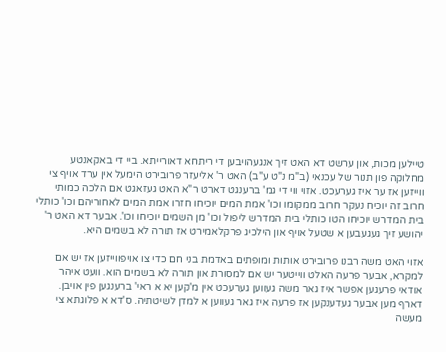טיילען מכות, און ערשט דא האט זיך אנגעהויבען די ריתחא דאורייתא. ביי די באקאנטע מחלוקה פון תנור של עכנאי (ב"מ נ"ט ע"ב) האט ר' אליעזר פרובירט הימעל אין ערד אויף צי ווייזען אז ער איז גערעכט. אזוי ווי די גמ' ברענגט דארט ר"א האט געזאגט אם הלכה כמותי חרוב זה יוכיח נעקר חרוב ממקומו וכו' אמת המים יוכיחו חזרו אמת המים לאחוריהם וכו' כותלי בית המדרש יוכיחו הטו כותלי בית המדרש ליפול וכו' מן השמים יוכיחו וכו'. אבער דא האט ר' יהושע זיך געגעבען א שטעל אויף און הילכיג פרקלאמירט אז תורה לא בשמים היא.

אזוי האט משה רבנו פרובירט אותות ומופתים באדמת בני חם כדי צו אויפווייזען אז יש אם למקרא, אבער פרעה האלט ווייטער יש אם למסורת און תורה לא בשמים הוא. וועט איהר אודאי פרעגען אפשר איז גאר משה געווען גערעכט אין מ'קען יא א ראי' ברענגען פין אויבן. דארף מען אבער געדענקען אז פרעה איז גאר געווען א למדן לשיטתיה. ס'דא א פלוגתא צי מעשה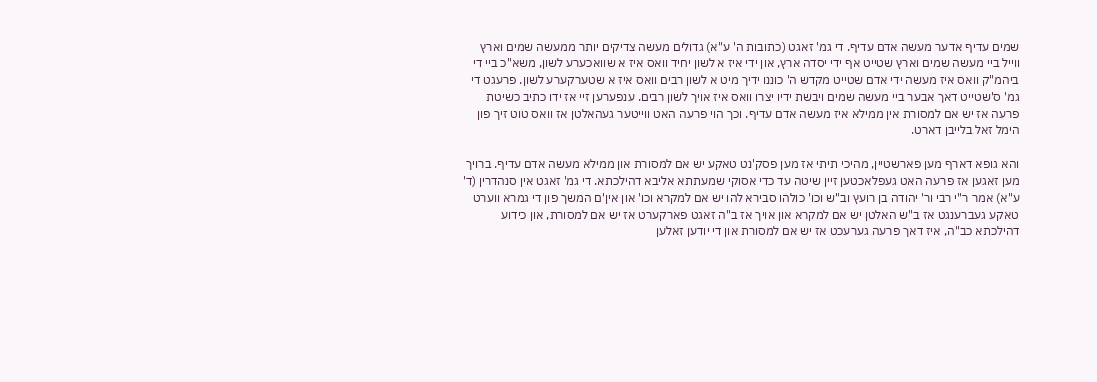שמים עדיף אדער מעשה אדם עדיף. די גמ' זאגט (כתובות ה' ע"א) גדולים מעשה צדיקים יותר ממעשה שמים וארץ ווייל ביי מעשה שמים וארץ שטייט אף ידי יסדה ארץ, און ידי איז א לשון יחיד וואס איז א שוואכערע לשון, משא"כ ביי די ביהמ"ק וואס איז מעשה ידי אדם שטייט מקדש ה' כוננו ידיך מיט א לשון רבים וואס איז א שטערקערע לשון. פרעגט די גמ' ס'שטייט דאך אבער ביי מעשה שמים ויבשת ידיו יצרו וואס איז אויך לשון רבים. ענפערען זיי אז ידו כתיב כשיטת פרעה אז יש אם למסורת אין ממילא איז מעשה אדם עדיף. וכך הוי פרעה האט ווייטער געהאלטן אז וואס טוט זיך פון הימל זאל בלייבן דארט.

והא גופא דארף מען פארשטיין, מהיכי תיתי אז מען פסק'נט טאקע יש אם למסורת און ממילא מעשה אדם עדיף. ברויך מען זאגען אז פרעה האט געפלאכטען זיין שיטה עד כדי אסוקי שמעתתא אליבא דהילכתא. די גמ' זאגט אין סנהדרין (ד' ע"א) אמר ר"י רבי ור' יהודה בן רועץ וב"ש וכו' כולהו סבירא להו יש אם למקרא וכו' און אין'ם המשך פון די גמרא ווערט טאקע געברענגט אז ב"ש האלטן יש אם למקרא און אויך אז ב"ה זאגט פארקערט אז יש אם למסורת, און כידוע דהילכתא כב"ה, איז דאך פרעה גערעכט אז יש אם למסורת און די יודען זאלען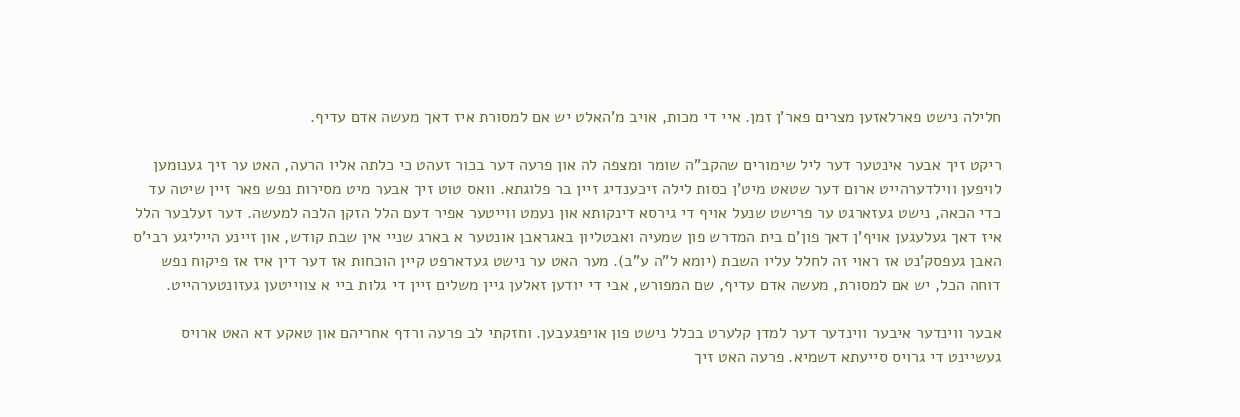חלילה נישט פארלאזען מצרים פאר'ן זמן. איי די מכות, אויב מ'האלט יש אם למסורת איז דאך מעשה אדם עדיף.

ריקט זיך אבער אינטער דער ליל שימורים שהקב"ה שומר ומצפה לה און פרעה דער בכור זעהט כי כלתה אליו הרעה, האט ער זיך גענומען לויפען ווילדערהייט ארום דער שטאט מיט'ן כסות לילה זיכענדיג זיין בר פלוגתא. וואס טוט זיך אבער מיט מסירות נפש פאר זיין שיטה עד כדי הכאה, נישט געזארגט ער פרישט שנעל אויף די גירסא דינקותא און נעמט ווייטער אפיר דעם הלל הזקן הלכה למעשה. דער זעלבער הלל איז דאך געלעגען אויף'ן דאך פון'ם בית המדרש פון שמעיה ואבטליון באגראבן אונטער א בארג שניי אין שבת קודש, און זיינע הייליגע רבי'ס האבן געפסק'נט אז ראוי זה לחלל עליו השבת (יומא ל"ה ע"ב). מער האט ער נישט געדארפט קיין הוכחות אז דער דין איז אז פיקוח נפש דוחה הכל, יש אם למסורת, מעשה אדם עדיף, שם המפורש, אבי די יודען זאלען גיין משלים זיין די גלות ביי א צווייטען געזונטערהייט.

אבער ווינדער איבער ווינדער דער למדן קלערט בכלל נישט פון אויפגעבען. וחזקתי לב פרעה ורדף אחריהם און טאקע דא האט ארויס געשיינט די גרויס סייעתא דשמיא. פרעה האט זיך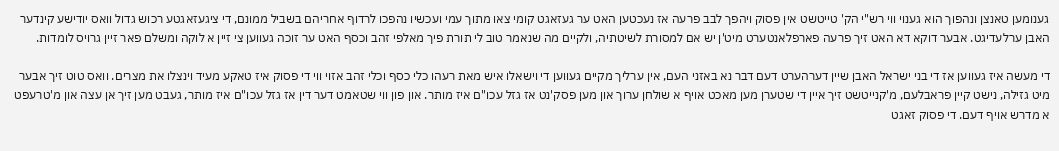גענומען טאנצן ונהפוך הוא גענוי ווי רש"י הק' טייטשט אין פסוק ויהפך לבב פרעה אז נעכטען האט ער געזאגט קומי צאו מתוך עמי ועכשיו נהפכו לרדוף אחריהם בשביל ממונם, די ציגעזאגטע רכוש גדול וואס יודישע קינדער האבן ערלעדיגט. אבער דוקא דא האט זיך פרעה פארפלאנטערט מיט'ן יש אם למסורת לשיטתיה, ולקיים מה שנאמר טוב לי תורת פיך מאלפי זהב וכסף האט ער זוכה געווען צי זיין א לוקה ומשלם פאר זיין גרויס לומדות.

די מעשה איז געווען אז די בני ישראל האבן שיין דערהערט דעם דבר נא באזני העם, אין ערליך מקיים געווען די וישאלו איש מאת רעהו כלי כסף וכלי זהב אזוי ווי די פסוק איז טאקע מעיד וינצלו את מצרים. וואס טוט זיך אבער מיט גזילה, נישט קיין פראבלעם, מ'קנייטשט זיך איין די שטערן מען מאכט אויף א שולחן ערוך און מען פסק'נט אז גזל עכו"ם איז מותר. און פון ווי שטאמט דער דין אז גזל עכו"ם איז מותר, געבט מען זיך אן עצה און מ'טרעפט א מדרש אויף דעם. די פסוק זאגט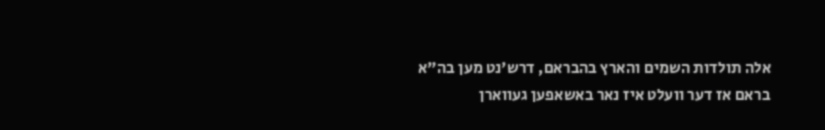אלה תולדות השמים והארץ בהבראם, דרש'נט מען בה"א בראם אז דער וועלט איז נאר באשאפען געווארן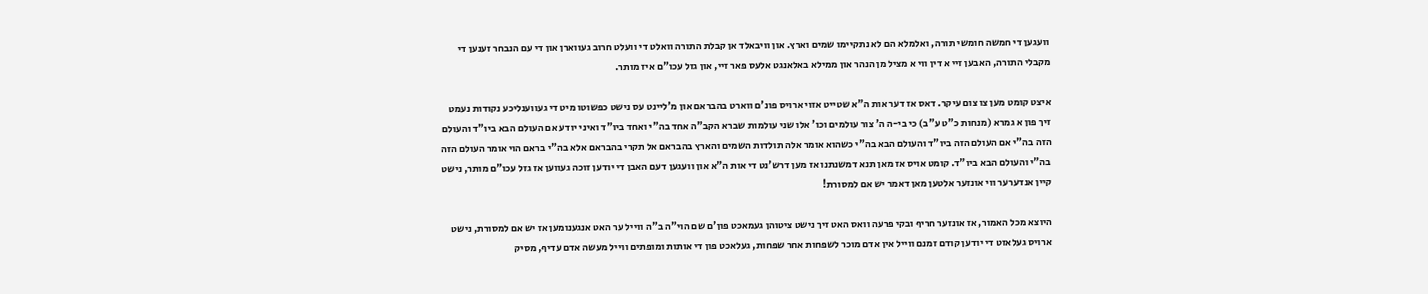וועגען די חמשה חומשי תורה, ואלמלא הם לא נתקיימו שמים וארץ. און וויבאלד אן קבלת התורה וואלט די וועלט חרוב געווארן און די עם הנבחר זענען די מקבלי התורה, האבען זיי א דין ווי א מציל מן הנהר און ממילא באלאנגט אלעס פאר זיי, און גזל עכו"ם איז מותר.

איצט קומט מען צו צום עיקר. דאס אז דער אות ה"א שטייט אזוי ארויס פונ'ם ווארט בהבראם און מ'ליינט עס נישט כפשוטו מיט די געווענליכע נקודות נעמט זיך פון א גמרא (מנחות כ"ט ע"ב) כי בי-ה ה' צור עולמים וכו' אלו שני עולמות שברא הקב"ה אחד בה"י ואחד ביו"ד ואיני יודע אם העולם הבא ביו"ד והעולם הזה בה"י אם העולם הזה ביו"ד והעולם הבא בה"י כשהוא אומר אלה תולדות השמים והארץ בהבראם אל תקרי בהבראם אלא בה"י בראם הוי אומר העולם הזה בה"י והעולם הבא ביו"ד. קומט אויס אז מאן תנא דמשנתנו אז מען דרש'נט די אות ה"א און וועגען דעם האבן די יודען זוכה געווען אז גזל עכו"ם מותר, נישט קיין אנדערער ווי אונזער אלטען מאן דאמר יש אם למסורת!

היוצא מכל האמור, אז אונזער חריף ובקי פרעה וואס האט זיך נישט ציטוהן געמאכט פון'ם שם הוי"ה ב"ה ווייל ער האט אנגענומען אז יש אם למסורת, נישט ארויס געלאזט די יודען קודם זמנם ווייל אין אדם מוכר לשפחות אחר שפחות, געלאכט פון די אותות ומופתים ווייל מעשה אדם עדיף, מסיק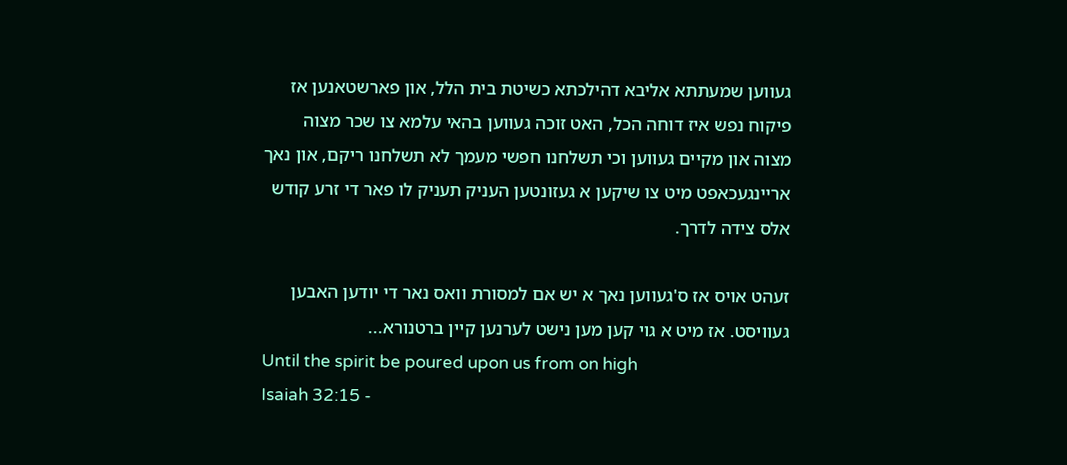געווען שמעתתא אליבא דהילכתא כשיטת בית הלל, און פארשטאנען אז פיקוח נפש איז דוחה הכל, האט זוכה געווען בהאי עלמא צו שכר מצוה מצוה און מקיים געווען וכי תשלחנו חפשי מעמך לא תשלחנו ריקם, און נאך אריינגעכאפט מיט צו שיקען א געזונטען העניק תעניק לו פאר די זרע קודש אלס צידה לדרך.

זעהט אויס אז ס'געווען נאך א יש אם למסורת וואס נאר די יודען האבען געוויסט. אז מיט א גוי קען מען נישט לערנען קיין ברטנורא...
Until the spirit be poured upon us from on high
Isaiah 32:15 -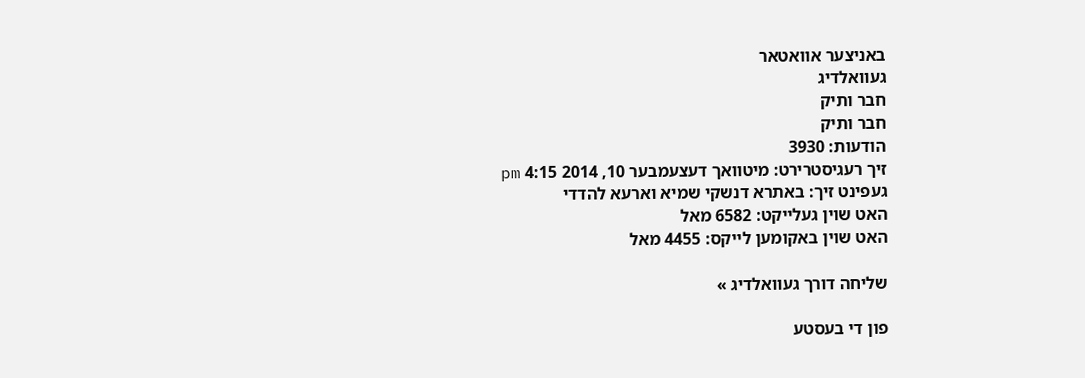באניצער אוואטאר
געוואלדיג
חבר ותיק
חבר ותיק
הודעות: 3930
זיך רעגיסטרירט: מיטוואך דעצעמבער 10, 2014 4:15 pm
געפינט זיך: באתרא דנשקי שמיא וארעא להדדי
האט שוין געלייקט: 6582 מאל
האט שוין באקומען לייקס: 4455 מאל

שליחה דורך געוואלדיג »

פון די בעסטע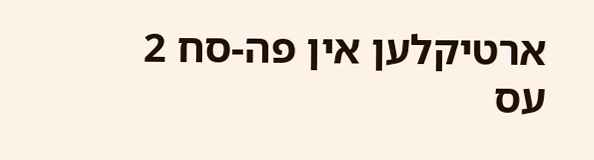ארטיקלען אין פה-סח 2
עס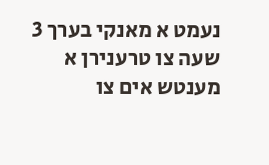נעמט א מאנקי בערך 3 שעה צו טרענירן א מענטש אים צו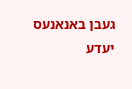געבן באנאנעס יעדע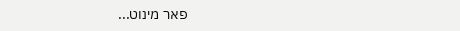פאר מינוט...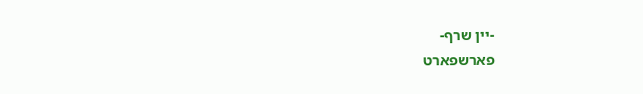-יין שרף-
פארשפארט